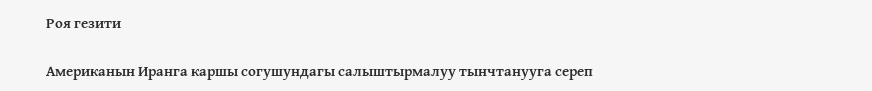Роя гезити

Американын Иранга каршы согушундагы салыштырмалуу тынчтанууга сереп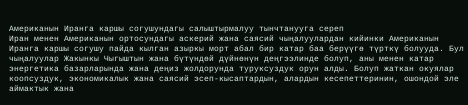Американын Иранга каршы согушундагы салыштырмалуу тынчтанууга сереп
Иран менен Американын ортосундагы аскерий жана саясий чыңалуулардан кийинки Американын Иранга каршы согушу пайда кылган азыркы морт абал бир катар баа берүүгө түрткү болууда. Бул чыңалуулар Жакынкы Чыгыштын жана бүтүндөй дүйнөнүн деңгээлинде болуп, аны менен катар энергетика базарларында жана деңиз жолдорунда туруксуздук орун алды. Болуп жаткан окуялар коопсуздук, экономикалык жана саясий эсеп-кысаптардын, алардын кесепеттеринин, ошондой эле аймактык жана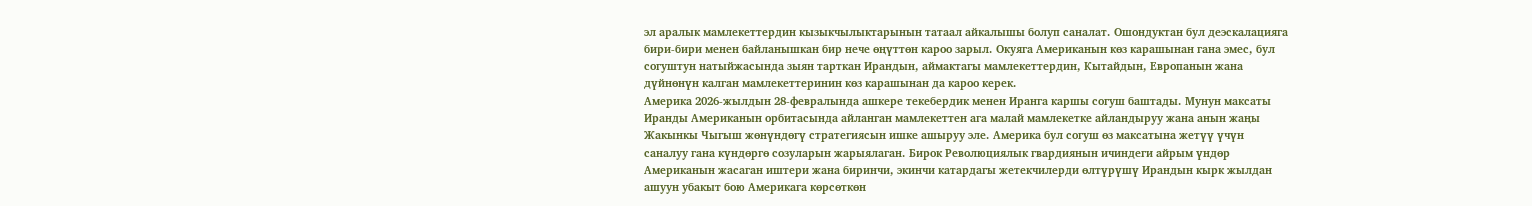эл аралык мамлекеттердин кызыкчылыктарынын татаал айкалышы болуп саналат. Ошондуктан бул деэскалацияга бири-бири менен байланышкан бир нече өңүттөн кароо зарыл. Окуяга Американын көз карашынан гана эмес, бул согуштун натыйжасында зыян тарткан Ирандын, аймактагы мамлекеттердин, Кытайдын, Европанын жана дүйнөнүн калган мамлекеттеринин көз карашынан да кароо керек.
Америка 2026-жылдын 28-февралында ашкере текебердик менен Иранга каршы согуш баштады. Мунун максаты Иранды Американын орбитасында айланган мамлекеттен ага малай мамлекетке айландыруу жана анын жаңы Жакынкы Чыгыш жөнүндөгү стратегиясын ишке ашыруу эле. Америка бул согуш өз максатына жетүү үчүн саналуу гана күндөргө созуларын жарыялаган. Бирок Революциялык гвардиянын ичиндеги айрым үндөр Американын жасаган иштери жана биринчи, экинчи катардагы жетекчилерди өлтүрүшү Ирандын кырк жылдан ашуун убакыт бою Америкага көрсөткөн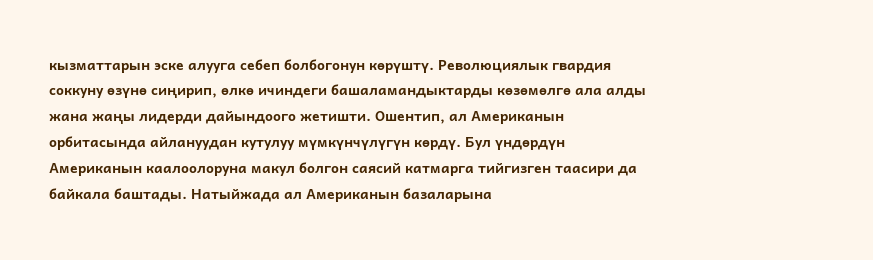кызматтарын эске алууга себеп болбогонун көрүштү. Революциялык гвардия соккуну өзүнө сиңирип, өлкө ичиндеги башаламандыктарды көзөмөлгө ала алды жана жаңы лидерди дайындоого жетишти. Ошентип, ал Американын орбитасында айлануудан кутулуу мүмкүнчүлүгүн көрдү. Бул үндөрдүн Американын каалоолоруна макул болгон саясий катмарга тийгизген таасири да байкала баштады. Натыйжада ал Американын базаларына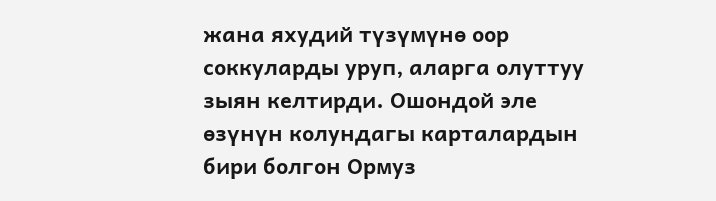жана яхудий түзүмүнө оор соккуларды уруп, аларга олуттуу зыян келтирди. Ошондой эле өзүнүн колундагы карталардын бири болгон Ормуз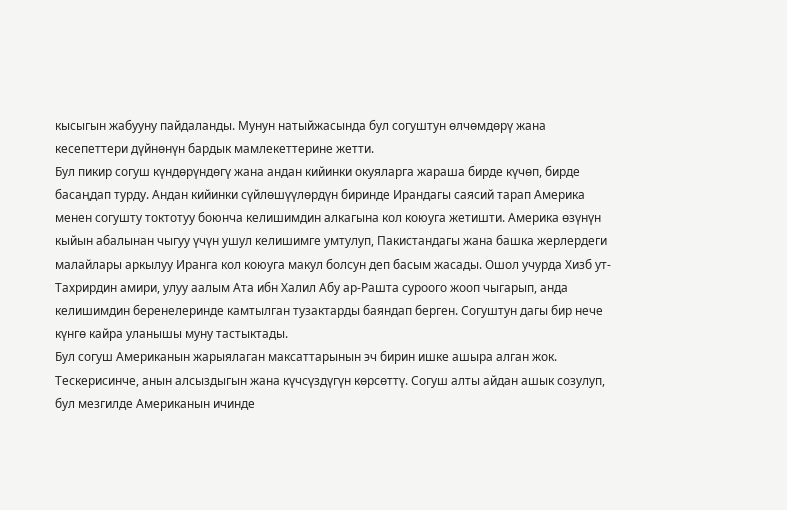кысыгын жабууну пайдаланды. Мунун натыйжасында бул согуштун өлчөмдөрү жана кесепеттери дүйнөнүн бардык мамлекеттерине жетти.
Бул пикир согуш күндөрүндөгү жана андан кийинки окуяларга жараша бирде күчөп, бирде басаңдап турду. Андан кийинки сүйлөшүүлөрдүн биринде Ирандагы саясий тарап Америка менен согушту токтотуу боюнча келишимдин алкагына кол коюуга жетишти. Америка өзүнүн кыйын абалынан чыгуу үчүн ушул келишимге умтулуп, Пакистандагы жана башка жерлердеги малайлары аркылуу Иранга кол коюуга макул болсун деп басым жасады. Ошол учурда Хизб ут-Тахрирдин амири, улуу аалым Ата ибн Халил Абу ар-Рашта суроого жооп чыгарып, анда келишимдин беренелеринде камтылган тузактарды баяндап берген. Согуштун дагы бир нече күнгө кайра уланышы муну тастыктады.
Бул согуш Американын жарыялаган максаттарынын эч бирин ишке ашыра алган жок. Тескерисинче, анын алсыздыгын жана күчсүздүгүн көрсөттү. Согуш алты айдан ашык созулуп, бул мезгилде Американын ичинде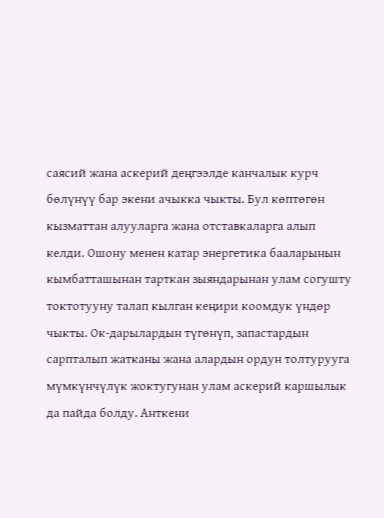саясий жана аскерий деңгээлде канчалык курч бөлүнүү бар экени ачыкка чыкты. Бул көптөгөн кызматтан алууларга жана отставкаларга алып келди. Ошону менен катар энергетика бааларынын кымбатташынан тарткан зыяндарынан улам согушту токтотууну талап кылган кеңири коомдук үндөр чыкты. Ок-дарылардын түгөнүп, запастардын сарпталып жатканы жана алардын ордун толтурууга мүмкүнчүлүк жоктугунан улам аскерий каршылык да пайда болду. Анткени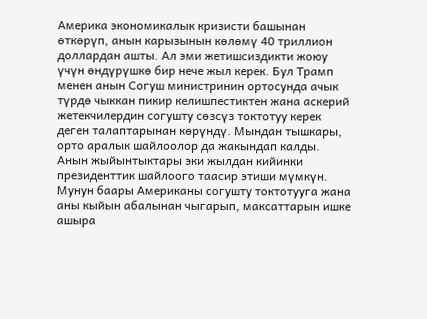Америка экономикалык кризисти башынан өткөрүп, анын карызынын көлөмү 40 триллион доллардан ашты. Ал эми жетишсиздикти жоюу үчүн өндүрүшкө бир нече жыл керек. Бул Трамп менен анын Согуш министринин ортосунда ачык түрдө чыккан пикир келишпестиктен жана аскерий жетекчилердин согушту сөзсүз токтотуу керек деген талаптарынан көрүндү. Мындан тышкары, орто аралык шайлоолор да жакындап калды. Анын жыйынтыктары эки жылдан кийинки президенттик шайлоого таасир этиши мүмкүн.
Мунун баары Американы согушту токтотууга жана аны кыйын абалынан чыгарып, максаттарын ишке ашыра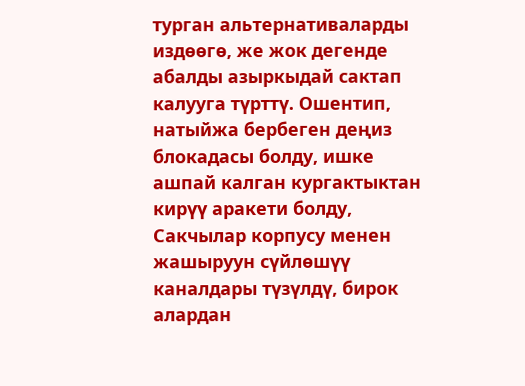турган альтернативаларды издөөгө, же жок дегенде абалды азыркыдай сактап калууга түрттү. Ошентип, натыйжа бербеген деңиз блокадасы болду, ишке ашпай калган кургактыктан кирүү аракети болду, Сакчылар корпусу менен жашыруун сүйлөшүү каналдары түзүлдү, бирок алардан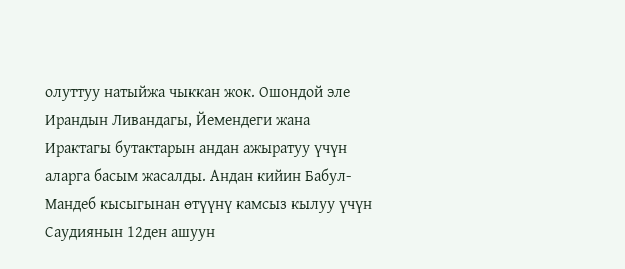олуттуу натыйжа чыккан жок. Ошондой эле Ирандын Ливандагы, Йемендеги жана Ирактагы бутактарын андан ажыратуу үчүн аларга басым жасалды. Андан кийин Бабул-Мандеб кысыгынан өтүүнү камсыз кылуу үчүн Саудиянын 12ден ашуун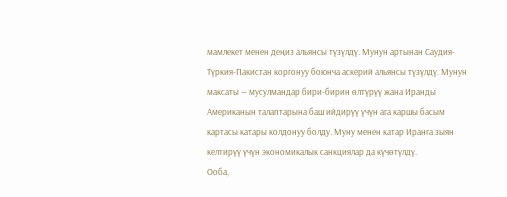мамлекет менен деңиз альянсы түзүлдү. Мунун артынан Саудия-Түркия-Пакистан коргонуу боюнча аскерий альянсы түзүлдү. Мунун максаты — мусулмандар бири-бирин өлтүрүү жана Иранды Американын талаптарына баш ийдирүү үчүн ага каршы басым картасы катары колдонуу болду. Муну менен катар Иранга зыян келтирүү үчүн экономикалык санкциялар да күчөтүлдү.
Ооба,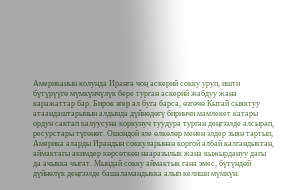Американын колунда Иранга чоң аскерий сокку уруп, ишти бүтүрүүгө мүмкүнчүлүк бере турган аскерий жабдуу жана каражаттар бар. Бирок эгер ал буга барса, өзгөчө Кытай сыяктуу атаандаштарынын алдында дүйнөдөгү биринчи мамлекет катары ордун сактап калуусуна коркунуч туудура турган деңгээлде алсырап, ресурстары түгөнөт. Ошондой эле өлкөлөр менен элдер зыян тартып, Америка аларды Ирандын соккуларынан коргой албай калгандыктан, аймактагы акимдер көрсөткөн нааразылык жана кыжырдануу дагы да ачыкка чыгат. Мындай сокку аймактык гана эмес, бүтүндөй дүйнөлүк деңгээлде башаламандыкка алып келиши мүмкүн.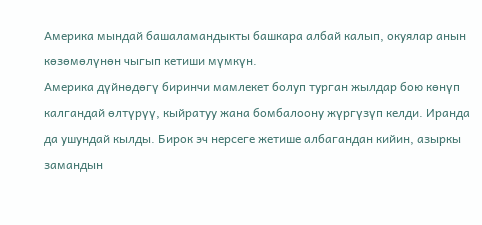Америка мындай башаламандыкты башкара албай калып, окуялар анын көзөмөлүнөн чыгып кетиши мүмкүн.
Америка дүйнөдөгү биринчи мамлекет болуп турган жылдар бою көнүп калгандай өлтүрүү, кыйратуу жана бомбалоону жүргүзүп келди. Иранда да ушундай кылды. Бирок эч нерсеге жетише албагандан кийин, азыркы замандын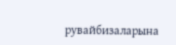рувайбизаларына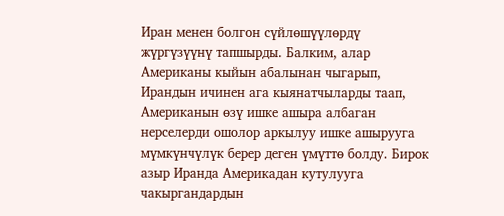Иран менен болгон сүйлөшүүлөрдү жүргүзүүнү тапшырды. Балким, алар Американы кыйын абалынан чыгарып, Ирандын ичинен ага кыянатчыларды таап, Американын өзү ишке ашыра албаган нерселерди ошолор аркылуу ишке ашырууга мүмкүнчүлүк берер деген үмүттө болду. Бирок азыр Иранда Америкадан кутулууга чакыргандардын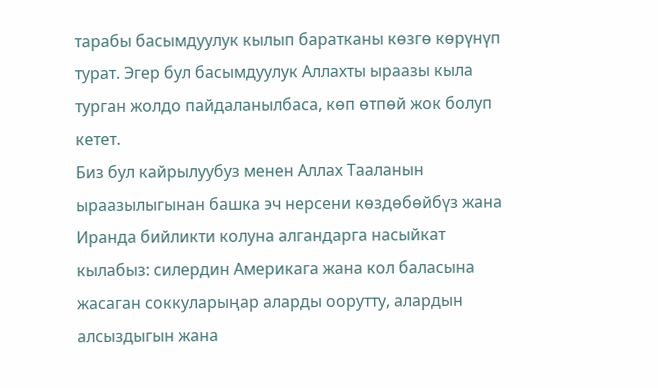тарабы басымдуулук кылып баратканы көзгө көрүнүп турат. Эгер бул басымдуулук Аллахты ыраазы кыла турган жолдо пайдаланылбаса, көп өтпөй жок болуп кетет.
Биз бул кайрылуубуз менен Аллах Тааланын ыраазылыгынан башка эч нерсени көздөбөйбүз жана Иранда бийликти колуна алгандарга насыйкат кылабыз: силердин Америкага жана кол баласына жасаган соккуларыңар аларды оорутту, алардын алсыздыгын жана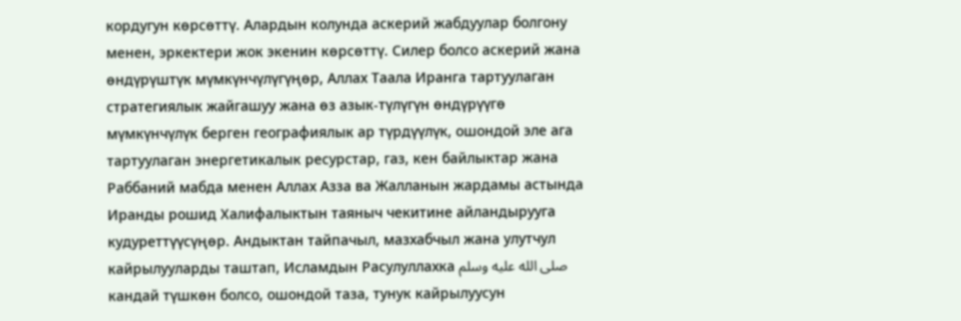кордугун көрсөттү. Алардын колунда аскерий жабдуулар болгону менен, эркектери жок экенин көрсөттү. Силер болсо аскерий жана өндүрүштүк мүмкүнчүлүгүңөр, Аллах Таала Иранга тартуулаган стратегиялык жайгашуу жана өз азык-түлүгүн өндүрүүгө мүмкүнчүлүк берген географиялык ар түрдүүлүк, ошондой эле ага тартуулаган энергетикалык ресурстар, газ, кен байлыктар жана Раббаний мабда менен Аллах Азза ва Жалланын жардамы астында Иранды рошид Халифалыктын таяныч чекитине айландырууга кудуреттүүсүңөр. Андыктан тайпачыл, мазхабчыл жана улутчул кайрылууларды таштап, Исламдын Расулуллахка صلى الله عليه وسلم кандай түшкөн болсо, ошондой таза, тунук кайрылуусун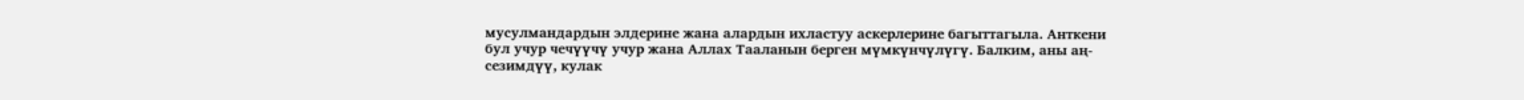мусулмандардын элдерине жана алардын ихластуу аскерлерине багыттагыла. Анткени бул учур чечүүчү учур жана Аллах Тааланын берген мүмкүнчүлүгү. Балким, аны аң-сезимдүү, кулак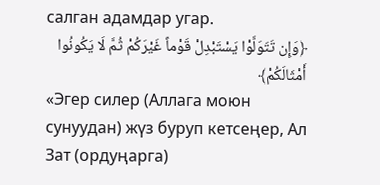салган адамдар угар.
﴿وَإِن تَتَوَلَّوْا يَسْتَبْدِلْ قَوْماً غَيْرَكُمْ ثُمَّ لَا يَكُونُوا أَمْثَالَكُمْ﴾
«Эгер силер (Аллага моюн сунуудан) жүз буруп кетсеңер, Ал Зат (ордуңарга)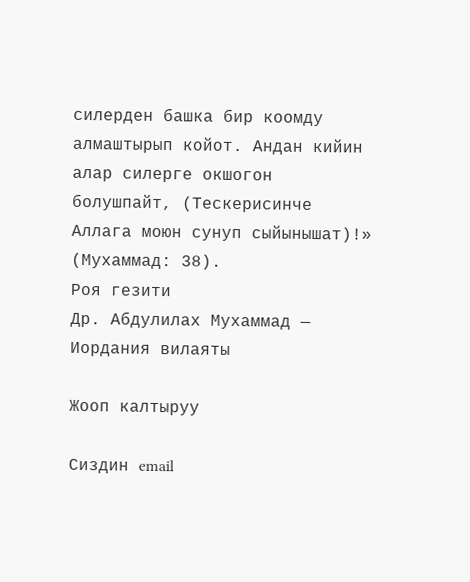силерден башка бир коомду алмаштырып койот. Андан кийин алар силерге окшогон болушпайт, (Тескерисинче Аллага моюн сунуп сыйынышат)!» (Мухаммад: 38).
Роя гезити
Др. Абдулилах Мухаммад — Иордания вилаяты

Жооп калтыруу

Сиздин email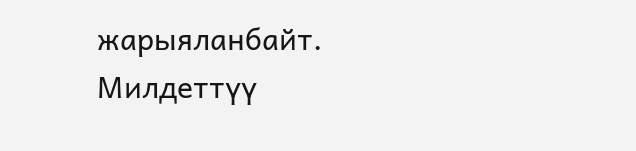жарыяланбайт. Милдеттүү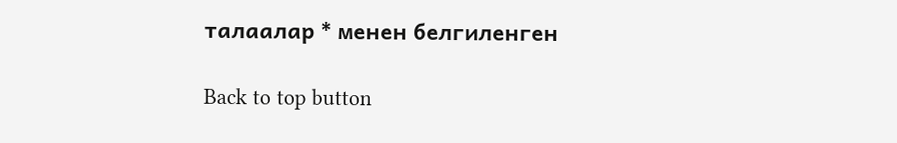талаалар * менен белгиленген

Back to top button